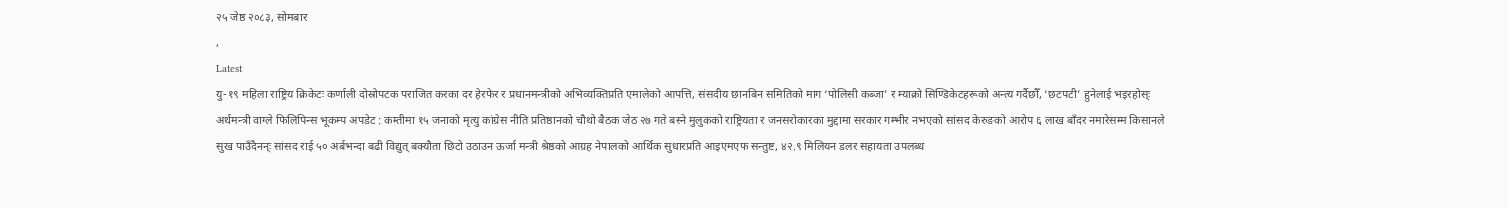२५ जेष्ठ २०८३, सोमबार
,
Latest
यु-१९ महिला राष्ट्रिय क्रिकेटः कर्णाली दोस्रोपटक पराजित करका दर हेरफेर र प्रधानमन्त्रीको अभिव्यक्तिप्रति एमालेको आपत्ति, संसदीय छानबिन समितिको माग ‘पोलिसी कब्जा’ र म्याक्रो सिण्डिकेटहरूको अन्त्य गर्दैछौँ, ‘छटपटी’ हुनेलाई भइरहोस्ः अर्थमन्त्री वाग्ले फिलिपिन्स भूकम्प अपडेट : कम्तीमा १५ जनाको मृत्यु कांग्रेस नीति प्रतिष्ठानको चौथो बैठक जेठ २७ गते बस्ने मुलुकको राष्ट्रियता र जनसरोकारका मुद्दामा सरकार गम्भीर नभएको सांसद केरुङको आरोप ६ लाख बाँदर नमारेसम्म किसानले सुख पाउँदैनन्ः सांसद राई ५० अर्बभन्दा बढी विद्युत् बक्यौता छिटो उठाउन ऊर्जा मन्त्री श्रेष्ठको आग्रह नेपालको आर्थिक सुधारप्रति आइएमएफ सन्तुष्ट, ४२.९ मिलियन डलर सहायता उपलब्ध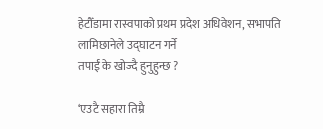हेटौँडामा रास्वपाको प्रथम प्रदेश अधिवेशन, सभापति लामिछानेले उद्घाटन गर्ने
तपाईं के खोज्दै हुनुहुन्छ ?

‘एउटै सहारा तिम्रै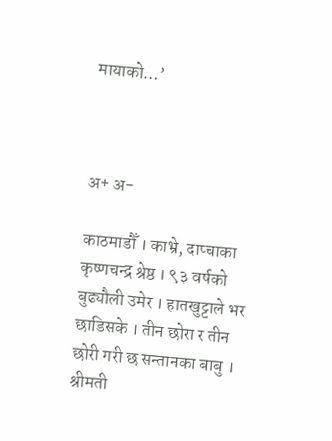मायाको…’



अ+ अ-

काठमाडौँ । काभ्रे, दाप्चाका कृष्णचन्द्र श्रेष्ठ । ९३ वर्षको बुढ्यौली उमेर । हातखुट्टाले भर छाडिसके । तीन छोरा र तीन छोरी गरी छ सन्तानका बाबु । श्रीमती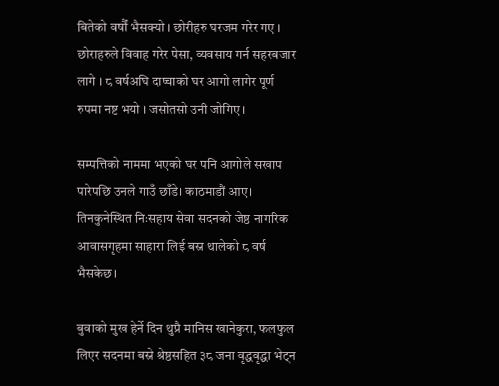बितेको वर्षौं भैसक्यो । छोरीहरु घरजम गरेर गए । छोराहरुले विवाह गरेर पेसा, व्यवसाय गर्न सहरबजार लागे । ८ वर्षअघि दाप्चाको घर आगो लागेर पूर्ण रुपमा नष्ट भयो । जसोतसो उनी जोगिए ।

सम्पत्तिको नाममा भएको घर पनि आगोले सखाप पारेपछि उनले गाउँ छाँडे। काठमाडौं आए। तिनकुनेस्थित निःसहाय सेवा सदनको जेष्ठ नागरिक आवासगृहमा साहारा लिई बस्न थालेको ८ वर्ष भैसकेछ।

बुवाको मुख हेर्ने दिन थुप्रै मानिस खानेकुरा, फलफुल लिएर सदनमा बस्ने श्रेष्ठसहित ३८ जना वृद्धवृद्धा भेट्न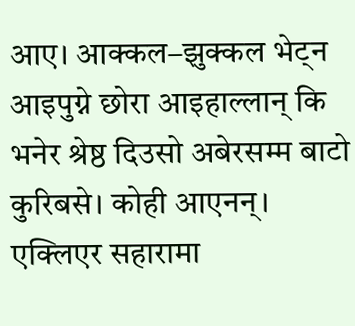आए। आक्कल–झुक्कल भेट्न आइपुग्ने छोरा आइहाल्लान् कि भनेर श्रेष्ठ दिउसो अबेरसम्म बाटो कुरिबसे। कोही आएनन्। एक्लिएर सहारामा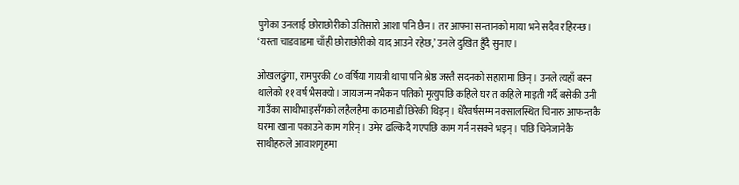पुगेका उनलाई छोराछोरीको उतिसारो आशा पनि छैन। तर आफ्ना सन्तानको माया भने सदैव रहिरन्छ। ‘यस्ता चाडवाडमा चाँही छोराछोरीको याद आउने रहेछ,’ उनले दुखित हुँदै सुनाए।

ओखलढुंगा, रामपुरकी ८० वर्षिया गायत्री थापा पनि श्रेष्ठ जस्तै सदनको सहारामा छिन्। उनले त्यहाँ बस्न थालेको ११ वर्ष भैसक्यो। जायजन्म नभैकन पतिको मृत्युपछि कहिले घर त कहिले माइती गर्दै बसेकी उनी गाउँका साथीभाइसँगको लहैलहैमा काठमाडौं छिरेकी थिइन्। धेरैवर्षसम्म नक्सालस्थित चिनारु आफन्तकै घरमा खाना पकाउने काम गरिन्। उमेर ढल्किदै गएपछि काम गर्न नसक्ने भइन्। पछि चिनेजानेकै साथीहरुले आवाशगृहमा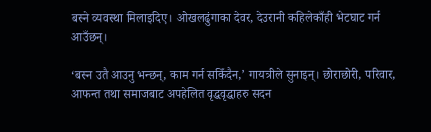बस्ने व्यवस्था मिलाइदिए। ओखलढुंगाका देवर, देउरानी कहिलेकाँही भेटघाट गर्न आउँछन्।

‘बस्न उतै आउनु भन्छन्, काम गर्न सकिँदैन,’ गायत्रीले सुनाइन्। छोराछोरी, परिवार, आफन्त तथा समाजबाट अपहेलित वृद्धवृद्धाहरु सदन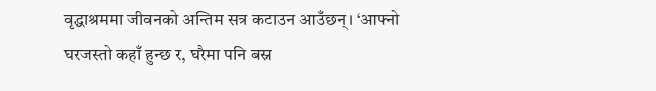वृद्धाश्रममा जीवनको अन्तिम सत्र कटाउन आउँछन्। ‘आफ्नो घरजस्तो कहाँ हुन्छ र, घरैमा पनि बस्न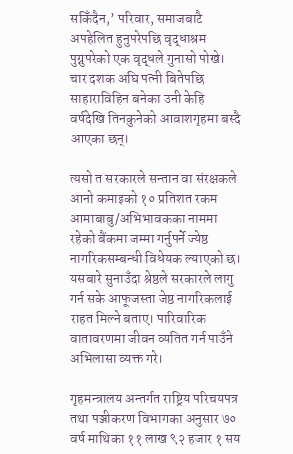सकिँदैन,’ परिवार, समाजबाटै अपहेलित हुनुपरेपछि वृद्धाश्रम पुग्नुपरेको एक वृद्धले गुनासो पोखे। चार दशक अघि पत्नी बितेपछि साहाराविहिन बनेका उनी केहि वर्षदेखि तिनकुनेको आवाशगृहमा बस्दै आएका छन्।

त्यसो त सरकारले सन्तान वा संरक्षकले आनो कमाइको १० प्रतिशत रकम आमाबाबु/अभिभावकका नाममा रहेको बैंकमा जम्मा गर्नुपर्ने ज्येष्ठ नागरिकसम्बन्धी विधेयक ल्याएको छ। यसबारे सुनाउँदा श्रेष्ठले सरकारले लागु गर्न सके आफूजस्ता जेष्ठ नागरिकलाई राहत मिल्ने बताए। पारिवारिक वातावरणमा जीवन व्यतित गर्न पाउँने अभिलासा व्यक्त गरे।

गृहमन्त्रालय अन्तर्गत राष्ट्रिय परिचयपत्र तथा पञ्जीकरण विभागका अनुसार ७० वर्ष माथिका ११ लाख ९२ हजार १ सय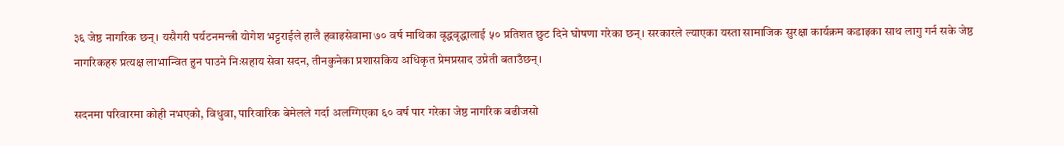३६ जेष्ठ नागरिक छन्। यसैगरी पर्यटनमन्त्री योगेश भट्टराईले हालै हवाइसेवामा ७० वर्ष माथिका वृद्धवृद्धालाई ५० प्रतिशत छुट दिने घोषणा गरेका छन्। सरकारले ल्याएका यस्ता सामाजिक सुरक्षा कार्यक्रम कडाइका साथ लागु गर्न सके जेष्ठ नागरिकहरु प्रत्यक्ष लाभान्वित हुन पाउने निःसहाय सेवा सदन, तीनकुनेका प्रशासकिय अधिकृत प्रेमप्रसाद उप्रेती बताउँछन्।

सदनमा परिवारमा कोही नभएको, विधुवा, पारिवारिक बेमेलले गर्दा अलग्गिएका ६० वर्ष पार गरेका जेष्ठ नागरिक बढीजसो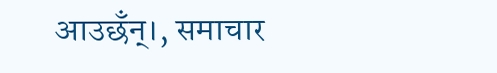आउछँन्।, समाचार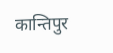कान्तिपुर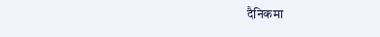दैनिकमा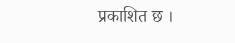प्रकाशित छ ।